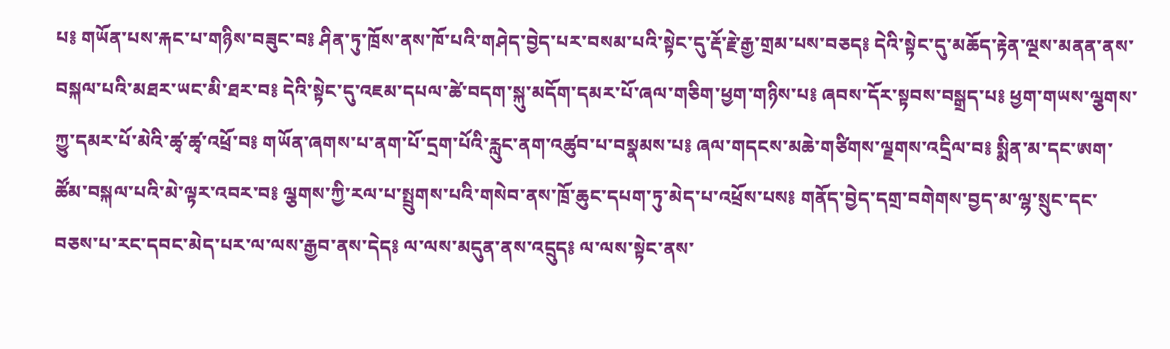པ༔ གཡོན་པས་རྐང་པ་གཉིས་བཟུང་བ༔ ཤིན་ཏུ་ཁྲོས་ནས་ཁོ་པའི་གཤེད་བྱེད་པར་བསམ་པའི་སྟེང་དུ་རྡོ་རྗེ་རྒྱ་གྲམ་པས་བཅད༔ དེའི་སྟེང་དུ་མཆོད་རྟེན་ལྔས་མནན་ནས་བསྐལ་པའི་མཐར་ཡང་མི་ཐར་བ༔ དེའི་སྟེང་དུ་འཇམ་དཔལ་ཚེ་བདག་སྐུ་མདོག་དམར་པོ་ཞལ་གཅིག་ཕྱག་གཉིས་པ༔ ཞབས་དོར་སྟབས་བསྒྲད་པ༔ ཕྱག་གཡས་ལྕགས་ཀྱུ་དམར་པོ་མེའི་ཚྭ་ཚྭ་འཕྲོ་བ༔ གཡོན་ཞགས་པ་ནག་པོ་དྲག་པོའི་རླུང་ནག་འཚུབ་པ་བསྣམས་པ༔ ཞལ་གདངས་མཆེ་གཙིགས་ལྗགས་འདྲིལ་བ༔ སྨིན་མ་དང་ཨག་ཚོམ་བསྐལ་པའི་མེ་ལྟར་འབར་བ༔ ལྕགས་ཀྱི་རལ་པ་སྤྲུགས་པའི་གསེབ་ནས་ཁྲོ་ཆུང་དཔག་ཏུ་མེད་པ་འཕྲོས་པས༔ གནོད་བྱེད་དགྲ་བགེགས་བྱད་མ་ལྷ་སྲུང་དང་བཅས་པ་རང་དབང་མེད་པར་ལ་ལས་རྒྱབ་ནས་དེད༔ ལ་ལས་མདུན་ནས་འདྲུད༔ ལ་ལས་སྟེང་ནས་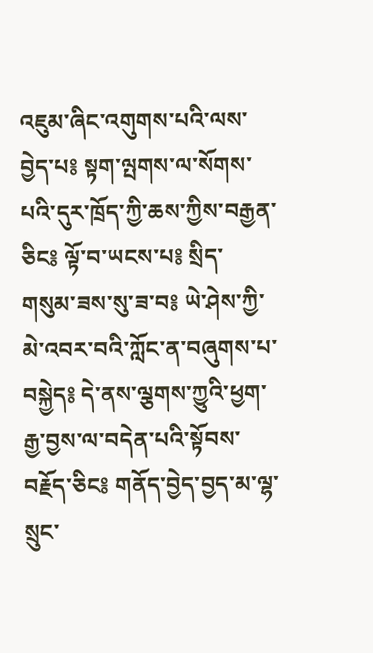འཇུམ་ཞིང་འགུགས་པའི་ལས་བྱེད་པ༔ སྟག་ལྤགས་ལ་སོགས་པའི་དུར་ཁྲོད་ཀྱི་ཆས་ཀྱིས་བརྒྱན་ཅིང༔ ལྟོ་བ་ཡངས་པ༔ སྲིད་གསུམ་ཟས་སུ་ཟ་བ༔ ཡེ་ཤེས་ཀྱི་མེ་འབར་བའི་ཀློང་ན་བཞུགས་པ་བསྐྱེད༔ དེ་ནས་ལྕགས་ཀྱུའི་ཕྱག་རྒྱ་བྱས་ལ་བདེན་པའི་སྟོབས་བརྗོད་ཅིང༔ གནོད་བྱེད་བྱད་མ་ལྷ་སྲུང་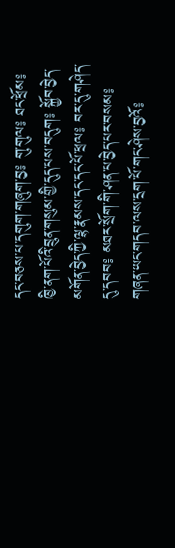དང་བཅས་པ་དགུག་གཞུག་བྱ༔ གུ་གུལ༔ ཐང་ཕྲོམ༔ ཁྱི་ནག་པོའི་བྲུན་གསུམ་གྱི་དུད་པས་བདུག༔ སྐྱོབ་བྱེད་མགོན་བྱེད་ཀྱི་ལྷ་རྣམས་དང་དང་པོ་ཕྲལ༔ བར་དུ་གཤེད་དུ་དབབ༔ མཐར་སྲོག་གི་ཤན་པ་བྱེད་པར་བསམ༔ གཞན་ཡང་གདབ་ལས་དྲག་པོ་གང་ཤེས་བྱའོ༔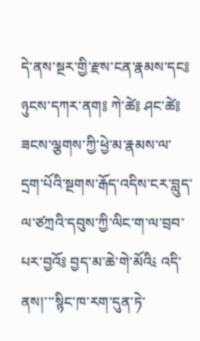དེ་ནས་སྔར་གྱི་རྫས་ངན་རྣམས་དང༔ ཉུངས་དཀར་ནག༔ ཀེ་ཚེ༔ ཤང་ཚེ༔ ཟངས་ལྕགས་ཀྱི་ཕྱེ་མ་རྣམས་ལ་དྲག་པོའི་སྔགས་རྒོད་འདིས་ངར་བླུད་ལ་ཙཀྲའི་དབུས་ཀྱི་ལིང་ག་ལ་བྲབ་པར་བྱའོ༔ བྱད་མ་ཆེ་གེ་མོའི༴ འདི་ནས།་་་སྙིང་ཁ་རག་དུན་ཏེ་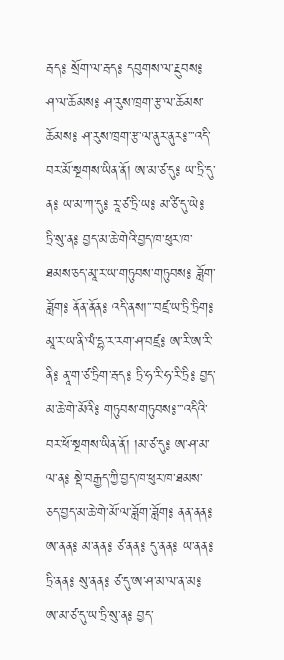རྦད༔ སྲོག་ལ་རྦད༔ དབུགས་ལ་རྔུབས༔ ཤ་ལ་ཆོམས༔ ཤ་རུས་ཁྲག་རྩ་ལ་ཆོམས་ཆོམས༔ ཤ་རུས་ཁྲག་རྩ་ལ་ནུར་ནུར༔་་་འདི་བར་མོ་སྔགས་ཡིན་ནོ། ཨ་མ་ཙ་དུ༔ ཡ་ཏྲི་དུ་ན༔ ཡ་མ་ཀ་དུ༔ རཱ་ཙ་ཏྲི་ཡ༔ མ་ཙི་དུ་ཡེ༔ ཏྲི་སུ་ན༔ བྱད་མ་ཆེ་གེའི་བྱད་ཁ་ཕུར་ཁ་ཐམས་ཅད་མཱ་ར་ཡ་གཏུབས་གཏུབས༔ ཟློག་ཟློག༔ ནོན་ནོན༔ འདི་ནས།་་་བཛྲ་ཡ་ཏྲི་ཏྲིག༔ མཱ་ར་ཡ་ནི་ལཾ་དྷ་ར་རག་ཤ་བཛྲ༔ ཨ་རི་ཨ་རི་ནི༔ ནཱ་ག་ཙ་ཏྲིག་རྦད༔ ཏྲི་ཧ་རི་ཧ་རི་ཏྲི༔ བྱད་མ་ཆེ་གེ་མོའི༔ གཏུབས་གཏུབས༔་་་འདིའི་བར་ཕོ་སྔགས་ཡིན་ནོ། །མ་ཙ་དུ༔ ཨ་ཤ་མ་ལ་ན༔ སྡེ་བརྒྱད་ཀྱི་བྱད་ཁ་ཕུར་ཁ་ཐམས་ཅད་བྱད་མ་ཆེ་གེ་མོ་ལ་ཟློག་ཟློག༔ ནན་ནན༔ ཨ་ནན༔ མ་ནན༔ ཙ་ནན༔ དུ་ནན༔ ཡ་ནན༔ ཏྲི་ནན༔ སུ་ནན༔ ཙ་དུ་ཨ་ཤ་མ་ལ་ན་མ༔ ཨ་མ་ཙ་དུ་ཡ་ཏྲི་སུ་ན༔ བྱད་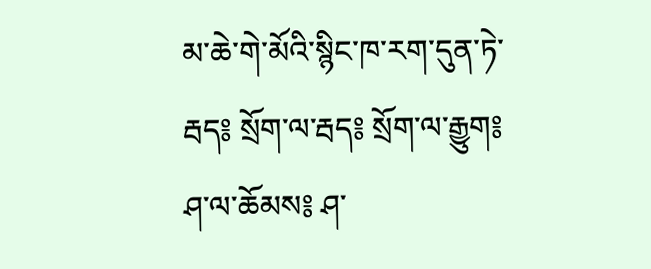མ་ཆེ་གེ་མོའི་སྙིང་ཁ་རག་དུན་ཏེ་རྦད༔ སྲོག་ལ་རྦད༔ སྲོག་ལ་རྒྱུག༔ ཤ་ལ་ཆོམས༔ ཤ་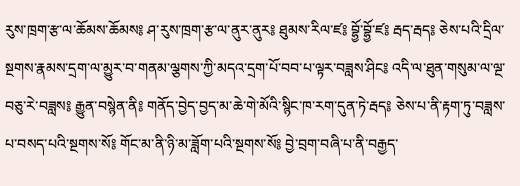རུས་ཁྲག་རྩ་ལ་ཆོམས་ཆོམས༔ ཤ་རུས་ཁྲག་རྩ་ལ་ནུར་ནུར༔ ཐུམས་རིལ་ཛ༔ བྷྱོ་བྷྱོ་ཛ༔ རྦད་རྦད༔ ཅེས་པའི་དྲིལ་སྔགས་རྣམས་དྲག་ལ་མྱུར་བ་གནམ་ལྕགས་ཀྱི་མདའ་དྲག་པོ་བབ་པ་ལྟར་བཟླས་ཤིང༔ འདི་ལ་ཐུན་གསུམ་ལ་ལྔ་བཅུ་རེ་བཟླས༔ རྒྱུན་བསྙེན་ནི༔ གནོད་བྱེད་བྱད་མ་ཆེ་གེ་མོའི་སྙིང་ཁ་རག་དུན་ཏེ་རྦད༔ ཅེས་པ་ནི་རྟག་ཏུ་བཟླས་པ་བསད་པའི་སྔགས་སོ༔ གོང་མ་ནི་ཉི་མ་ཟློག་པའི་སྔགས་སོ༔ བྱེ་བྲག་བཞི་པ་ནི་བརྒྱད་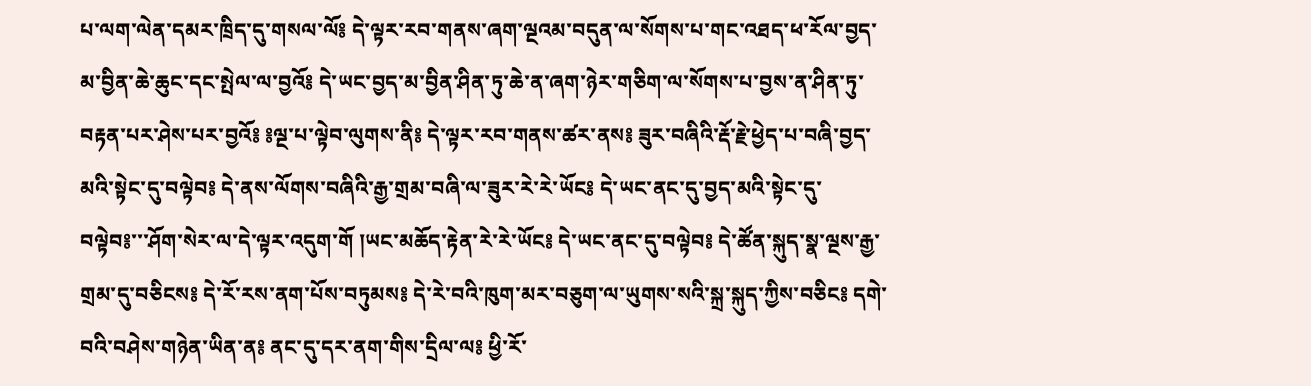པ་ལག་ལེན་དམར་ཁྲིད་དུ་གསལ་ལོ༔ དེ་ལྟར་རབ་གནས་ཞག་ལྔའམ་བདུན་ལ་སོགས་པ་གང་འཐད་ཕ་རོལ་བྱད་མ་བྱིན་ཆེ་ཆུང་དང་སྤེལ་ལ་བྱའོ༔ དེ་ཡང་བྱད་མ་བྱིན་ཤིན་ཏུ་ཆེ་ན་ཞག་ཉེར་གཅིག་ལ་སོགས་པ་བྱས་ན་ཤིན་ཏུ་བརྟན་པར་ཤེས་པར་བྱའོ༔ ༔ལྔ་པ་ལྟེབ་ལུགས་ནི༔ དེ་ལྟར་རབ་གནས་ཚར་ནས༔ ཟུར་བཞིའི་རྡོ་རྗེ་ཕྱེད་པ་བཞི་བྱད་མའི་སྟེང་དུ་བལྟེབ༔ དེ་ནས་ལོགས་བཞིའི་རྒྱ་གྲམ་བཞི་ལ་ཟུར་རེ་རེ་ཡོང༔ དེ་ཡང་ནང་དུ་བྱད་མའི་སྟེང་དུ་བལྟེབ༔་་་ཤོག་སེར་ལ་དེ་ལྟར་འདུག་གོ །ཡང་མཆོད་རྟེན་རེ་རེ་ཡོང༔ དེ་ཡང་ནང་དུ་བལྟེབ༔ དེ་ཚོན་སྐུད་སྣ་ལྔས་རྒྱ་གྲམ་དུ་བཅིངས༔ དེ་རོ་རས་ནག་པོས་བཏུམས༔ དེ་རེ་བའི་ཁུག་མར་བཅུག་ལ་ཡུགས་སའི་སྐྲ་སྐུད་ཀྱིས་བཅིང༔ དགེ་བའི་བཤེས་གཉེན་ཡིན་ན༔ ནང་དུ་དར་ནག་གིས་དྲིལ་ལ༔ ཕྱི་རོ་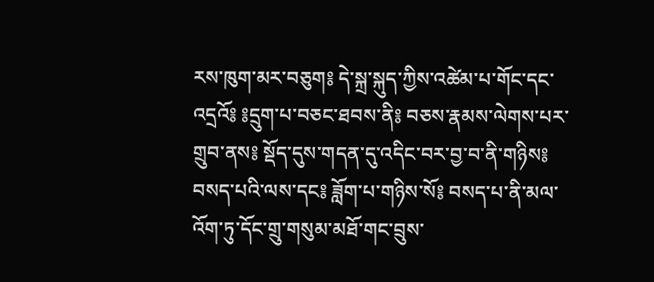རས་ཁུག་མར་བཅུག༔ དེ་སྐྲ་སྐུད་ཀྱིས་འཚེམ་པ་གོང་དང་འདྲའོ༔ ༔དྲུག་པ་བཅང་ཐབས་ནི༔ བཅས་རྣམས་ལེགས་པར་གྲུབ་ནས༔ སྡོད་དུས་གདན་དུ་འདིང་བར་བྱ་བ་ནི་གཉིས༔ བསད་པའི་ལས་དང༔ ཟློག་པ་གཉིས་སོ༔ བསད་པ་ནི་མལ་འོག་ཏུ་དོང་གྲུ་གསུམ་མཐོ་གང་བྲུས་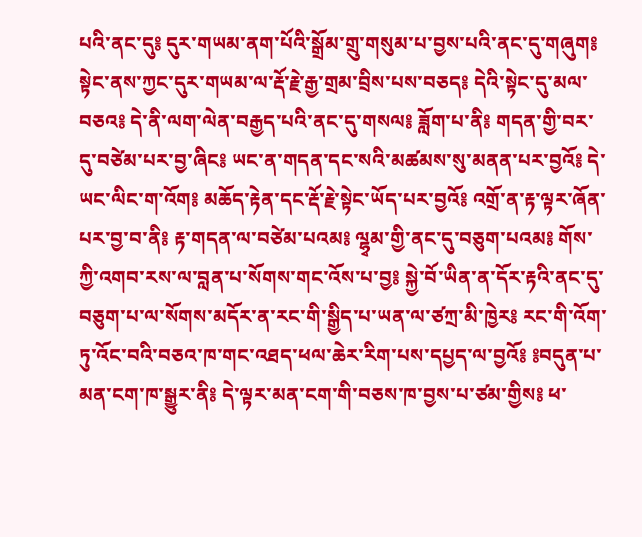པའི་ནང་དུ༔ དུར་གཡམ་ནག་པོའི་སྒྲོམ་གྲུ་གསུམ་པ་བྱས་པའི་ནང་དུ་གཞུག༔ སྟེང་ནས་ཀྱང་དུར་གཡམ་ལ་རྡོ་རྗེ་རྒྱ་གྲམ་བྲིས་པས་བཅད༔ དེའི་སྟེང་དུ་མལ་བཅའ༔ དེ་ནི་ལག་ལེན་བརྒྱད་པའི་ནང་དུ་གསལ༔ ཟློག་པ་ནི༔ གདན་གྱི་བར་དུ་བཙེམ་པར་བྱ་ཞིང༔ ཡང་ན་གདན་དང་སའི་མཚམས་སུ་མནན་པར་བྱའོ༔ དེ་ཡང་ལིང་ག་འོག༔ མཆོད་རྟེན་དང་རྡོ་རྗེ་སྟེང་ཡོད་པར་བྱའོ༔ འགྲོ་ན་རྟ་ལྟར་ཞོན་པར་བྱ་བ་ནི༔ རྟ་གདན་ལ་བཙེམ་པའམ༔ ལྷྭམ་གྱི་ནང་དུ་བཅུག་པའམ༔ གོས་ཀྱི་འགབ་རས་ལ་བླན་པ་སོགས་གང་འོས་པ་བྱ༔ སྐྱེ་བོ་ཡིན་ན་དོར་རྟའི་ནང་དུ་བཅུག་པ་ལ་སོགས་མདོར་ན་རང་གི་སྒྱིད་པ་ཡན་ལ་ཙཀྲ་མི་ཁྱེར༔ རང་གི་འོག་ཏུ་འོང་བའི་བཅའ་ཁ་གང་འཐད་ཕལ་ཆེར་རིག་པས་དཔྱད་ལ་བྱའོ༔ ༔བདུན་པ་མན་ངག་ཁ་སྒྱུར་ནི༔ དེ་ལྟར་མན་ངག་གི་བཅས་ཁ་བྱས་པ་ཙམ་གྱིས༔ ཕ་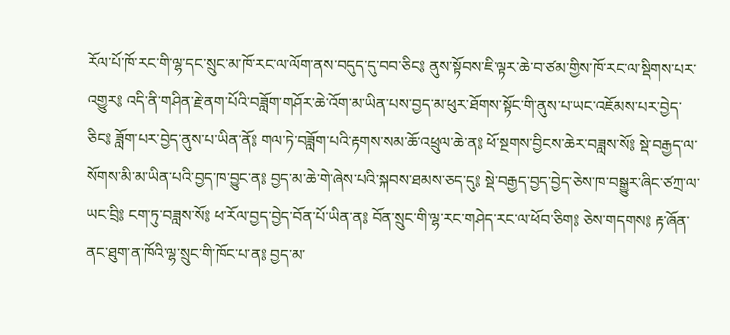རོལ་པོ་ཁོ་རང་གི་ལྷ་དང་སྲུང་མ་ཁོ་རང་ལ་ལོག་ནས་བདུད་དུ་བབ་ཅིང༔ ནུས་སྟོབས་ཇི་ལྟར་ཆེ་བ་ཙམ་གྱིས་ཁོ་རང་ལ་སྡིགས་པར་འགྱུར༔ འདི་ནི་གཤིན་རྗེ་ནག་པོའི་བཟློག་གཤོར་ཆེ་འོག་མ་ཡིན་པས་བྱད་མ་ཕུར་ཐོགས་སྟོང་གི་ནུས་པ་ཡང་འཇོམས་པར་བྱེད་ཅིང༔ ཟློག་པར་བྱེད་ནུས་པ་ཡིན་ནོ༔ གལ་ཏེ་བཟློག་པའི་རྟགས་སམ་ཆོ་འཕྲུལ་ཆེ་ན༔ ཕོ་སྔགས་བྱིངས་ཆེར་བཟླས་སོ༔ སྡེ་བརྒྱད་ལ་སོགས་མི་མ་ཡིན་པའི་བྱད་ཁ་བྱུང་ན༔ བྱད་མ་ཆེ་གེ་ཞེས་པའི་སྐབས་ཐམས་ཅད་དུ༔ སྡེ་བརྒྱད་བྱད་བྱེད་ཅེས་ཁ་བསྒྱུར་ཞིང་ཙཀྲ་ལ་ཡང་བྲི༔ ངག་ཏུ་བཟླས་སོ༔ ཕ་རོལ་བྱད་བྱེད་བོན་པོ་ཡིན་ན༔ བོན་སྲུང་གི་ལྷ་རང་གཤེད་རང་ལ་ཕོབ་ཅིག༔ ཅེས་གདགས༔ རྟ་ཞོན་ནང་ཐུག་ན་ཁོའི་ལྷ་སྲུང་གི་ཁོང་པ་ན༔ བྱད་མ་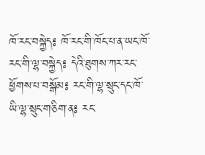ཁོ་རང་བསྐྱེད༔ ཁོ་རང་གི་ཁོང་པ་ན་ཡང་ཁོ་རང་གི་ལྷ་བསྐྱེད༔ དེའི་ཐུགས་ཀར་རང་ཕྱོགས་པ་བསྒོམ༔ རང་གི་ལྷ་སྲུང་དང་ཁོ་ཡི་ལྷ་སྲུང་གཅིག་ན༔ རང་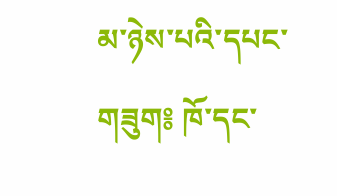མ་ཉེས་པའི་དཔང་གཟུག༔ ཁོ་དང་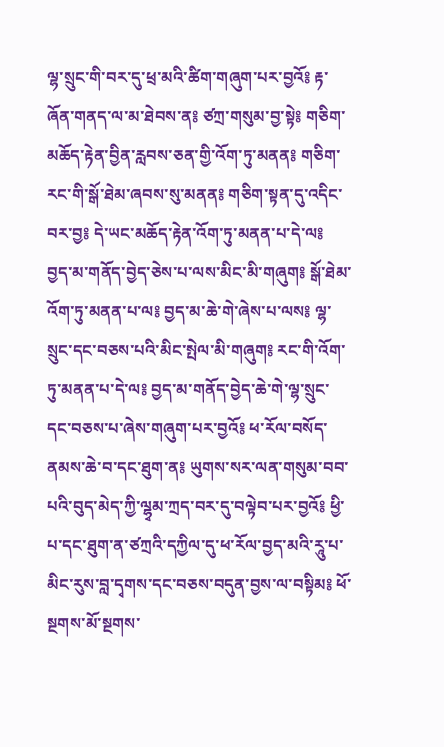ལྷ་སྲུང་གི་བར་དུ་ཕྲ་མའི་ཚིག་གཞུག་པར་བྱའོ༔ རྟ་ཞོན་གནད་ལ་མ་ཐེབས་ན༔ ཙཀྲ་གསུམ་བྱ་སྟེ༔ གཅིག་མཆོད་རྟེན་བྱིན་རླབས་ཅན་གྱི་འོག་ཏུ་མནན༔ གཅིག་རང་གི་སྒོ་ཐེམ་ཞབས་སུ་མནན༔ གཅིག་སྟན་དུ་འདིང་བར་བྱ༔ དེ་ཡང་མཆོད་རྟེན་འོག་ཏུ་མནན་པ་དེ་ལ༔ བྱད་མ་གནོད་བྱེད་ཅེས་པ་ལས་མིང་མི་གཞུག༔ སྒོ་ཐེམ་འོག་ཏུ་མནན་པ་ལ༔ བྱད་མ་ཆེ་གེ་ཞེས་པ་ལས༔ ལྷ་སྲུང་དང་བཅས་པའི་མིང་སྤེལ་མི་གཞུག༔ རང་གི་འོག་ཏུ་མནན་པ་དེ་ལ༔ བྱད་མ་གནོད་བྱེད་ཆེ་གེ་ལྷ་སྲུང་དང་བཅས་པ་ཞེས་གཞུག་པར་བྱའོ༔ ཕ་རོལ་བསོད་ནམས་ཆེ་བ་དང་ཐུག་ན༔ ཡུགས་སར་ལན་གསུམ་བབ་པའི་བུད་མེད་ཀྱི་ལྷྭམ་ཀྲད་བར་དུ་བལྟེབ་པར་བྱའོ༔ ཕྱི་པ་དང་ཐུག་ན་ཙཀྲའི་དཀྱིལ་དུ་ཕ་རོལ་བྱད་མའི་རཱུ་པ་མིང་རུས་བླ་དྭགས་དང་བཅས་བདུན་བྱས་ལ་བསྟིམ༔ ཕོ་སྔགས་མོ་སྔགས་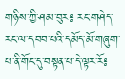གཉིས་ཀྱི་ཤམ་བུར༔ རང་གཤེད་རང་ལ་དབབ་པའི་དམོད་མོ་གཞུག་པ་ནི་གོང་དུ་བསྟན་པ་དེ་ལྟར་རོ༔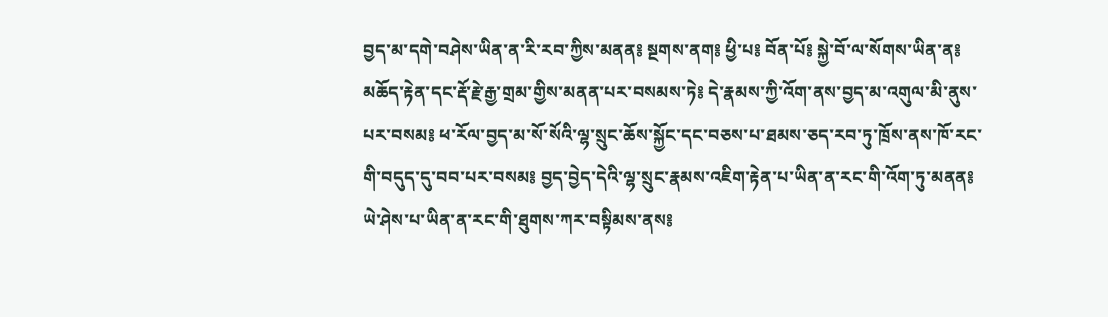བྱད་མ་དགེ་བཤེས་ཡིན་ན་རི་རབ་ཀྱིས་མནན༔ སྔགས་ནག༔ ཕྱི་པ༔ བོན་པོ༔ སྐྱེ་བོ་ལ་སོགས་ཡིན་ན༔ མཆོད་རྟེན་དང་རྡོ་རྗེ་རྒྱ་གྲམ་གྱིས་མནན་པར་བསམས་ཏེ༔ དེ་རྣམས་ཀྱི་འོག་ནས་བྱད་མ་འགུལ་མི་ནུས་པར་བསམ༔ ཕ་རོལ་བྱད་མ་སོ་སོའི་ལྷ་སྲུང་ཆོས་སྐྱོང་དང་བཅས་པ་ཐམས་ཅད་རབ་ཏུ་ཁྲོས་ནས་ཁོ་རང་གི་བདུད་དུ་བབ་པར་བསམ༔ བྱད་བྱེད་དེའི་ལྷ་སྲུང་རྣམས་འཇིག་རྟེན་པ་ཡིན་ན་རང་གི་འོག་ཏུ་མནན༔ ཡེ་ཤེས་པ་ཡིན་ན་རང་གི་ཐུགས་ཀར་བསྟིམས་ནས༔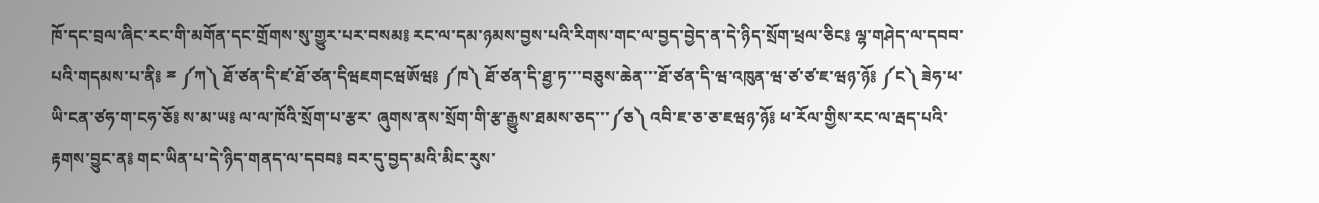ཁོ་དང་བྲལ་ཞིང་རང་གི་མགོན་དང་གྲོགས་སུ་གྱུར་པར་བསམ༔ རང་ལ་དམ་ཉམས་བྱས་པའི་རིགས་གང་ལ་བྱད་བྱེད་ན་དེ་ཉིད་སྲོག་ཕྲལ་ཅིང༔ ལྷ་གཤེད་ལ་དབབ་པའི་གདམས་པ་ནི༔ ྈ ༼ཀ༽ ཐོ་ཙན་དི་ཛ་ཐོ་ཙན་དིཝཇགངཝཨོཝ༔ ༼ཁ༽ ཐོ་ཙན་དི་ཐྱ་ཏ་་་བཅུས་ཆེན་་་ཐོ་ཙན་དི་ཝ་འཁུན་ཝ་ཙ་ཙ་ཇ་ཝཉ་ཉོ༔ ༼ང༽ ཟེཧ་ཕ་ཡི་ངན་ཙཧ་ག་ངཧ་ཅོ༔ ས་མ་ཡ༔ ལ་ལ་ཁོའི་སྲོག་པ་རྩར་ ཞུགས་ནས་སྲོག་གི་རྩ་རྒྱུས་ཐམས་ཅད་་་༼ཅ༽ འབི་ཇ་ཅ་ཅ་ཇཝཉ་ཉོ༔ ཕ་རོལ་གྱིས་རང་ལ་རྦད་པའི་རྟགས་བྱུང་ན༔ གང་ཡིན་པ་དེ་ཉིད་གནད་ལ་དབབ༔ བར་དུ་བྱད་མའི་མིང་རུས་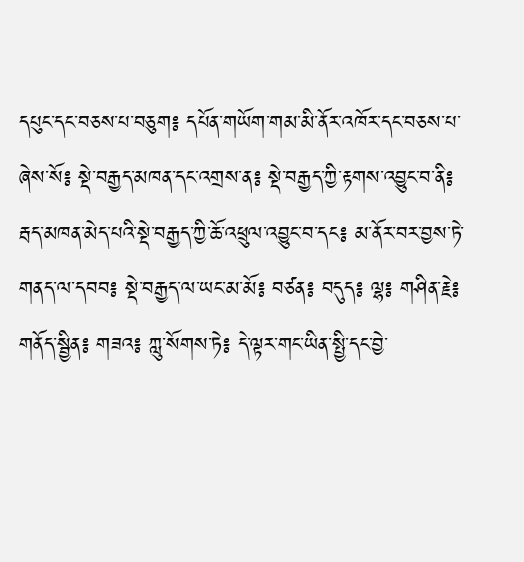དཔུང་དང་བཅས་པ་བཅུག༔ དཔོན་གཡོག་གམ་མི་ནོར་འཁོར་དང་བཅས་པ་ཞེས་སོ༔ སྡེ་བརྒྱད་མཁན་དང་འགྲས་ན༔ སྡེ་བརྒྱད་ཀྱི་རྟགས་འབྱུང་བ་ནི༔ རྦད་མཁན་མེད་པའི་སྡེ་བརྒྱད་ཀྱི་ཆོ་འཕྲུལ་འབྱུང་བ་དང༔ མ་ནོར་བར་བྱས་ཏེ་གནད་ལ་དབབ༔ སྡེ་བརྒྱད་ལ་ཡང་མ་མོ༔ བཙན༔ བདུད༔ ལྷ༔ གཤིན་རྗེ༔ གནོད་སྦྱིན༔ གཟའ༔ ཀླུ་སོགས་ཏེ༔ དེ་ལྟར་གང་ཡིན་སྤྱི་དང་བྱེ་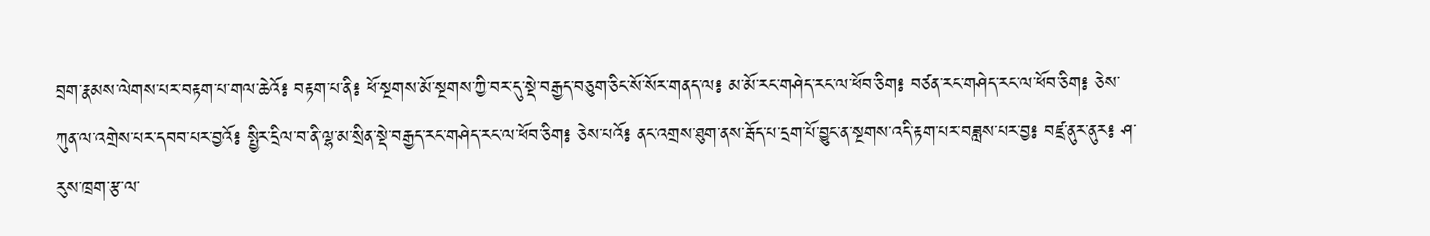བྲག་རྣམས་ལེགས་པར་བརྟག་པ་གལ་ཆེའོ༔ བརྟག་པ་ནི༔ ཕོ་སྔགས་མོ་སྔགས་ཀྱི་བར་དུ་སྡེ་བརྒྱད་བཅུག་ཅིང་སོ་སོར་གནད་ལ༔ མ་མོ་རང་གཤེད་རང་ལ་ཕོབ་ཅིག༔ བཙན་རང་གཤེད་རང་ལ་ཕོབ་ཅིག༔ ཅེས་ཀུན་ལ་འགྲེས་པར་དབབ་པར་བྱའོ༔ སྤྱིར་དྲིལ་བ་ནི་ལྷ་མ་སྲིན་སྡེ་བརྒྱད་རང་གཤེད་རང་ལ་ཕོབ་ཅིག༔ ཅེས་པའོ༔ ནང་འགྲས་ཐུག་ནས་རྦོད་པ་དྲག་པོ་བྱུང་ན་སྔགས་འདི་རྟག་པར་བཟླས་པར་བྱ༔ བཛྲ་ནུར་ནུར༔ ཤ་རུས་ཁྲག་རྩ་ལ་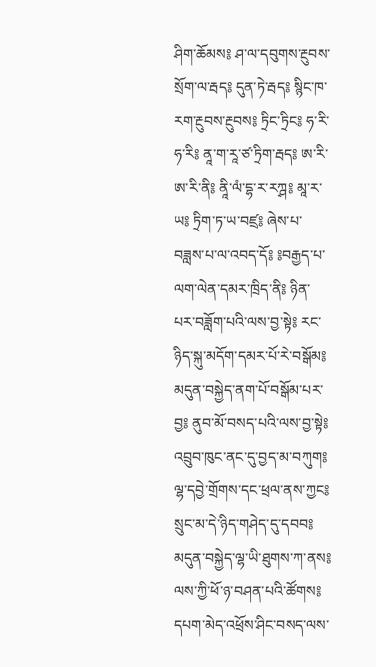ཤིག་ཆོམས༔ ཤ་ལ་དབུགས་རྔུབས་སྲོག་ལ་རྦད༔ དུན་ཏེ་རྦད༔ སྙིང་ཁ་རག་རྔུབས་རྔུབས༔ ཏྲིང་ཏྲིང༔ ཧ་རི་ཧ་རི༔ ནཱ་ག་རཱ་ཙ་ཏྲིག་རྦད༔ ཨ་རི་ཨ་རི་ནི༔ ནཱི་ལཾ་དྷ་ར་རཀྴ༔ མཱ་ར་ཡ༔ ཏྲིག་ཏ་ཡ་བཛྲ༔ ཞེས་པ་བཟླས་པ་ལ་འབད་དོ༔ ༔བརྒྱད་པ་ལག་ལེན་དམར་ཁྲིད་ནི༔ ཉིན་པར་བཟློག་པའི་ལས་བྱ་སྟེ༔ རང་ཉིད་སྐུ་མདོག་དམར་པོ་རེ་བསྒོམ༔ མདུན་བསྐྱེད་ནག་པོ་བསྒོམ་པར་བྱ༔ ནུབ་མོ་བསད་པའི་ལས་བྱ་སྟེ༔ འབྲུབ་ཁུང་ནང་དུ་བྱད་མ་བཀུག༔ ལྷ་དབྱེ་གྲོགས་དང་ཕྲལ་ནས་ཀྱང༔ སྲུང་མ་དེ་ཉིད་གཤེད་དུ་དབབ༔ མདུན་བསྐྱེད་ལྷ་ཡི་ཐུགས་ཀ་ནས༔ ལས་ཀྱི་ཕོ་ཉ་བཤན་པའི་ཚོགས༔ དཔག་མེད་འཕྲོས་ཤིང་བསད་ལས་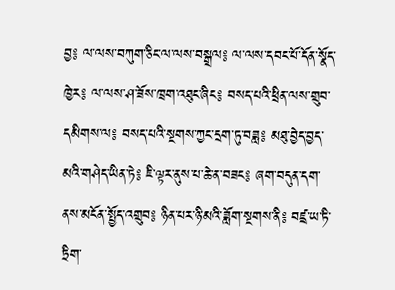བྱ༔ ལ་ལས་བཀུག་ཅིང་ལ་ལས་བསྒྲལ༔ ལ་ལས་དབང་པོ་དོན་སྣོད་ཁྱེར༔ ལ་ལས་ཤ་ཟོས་ཁྲག་འཐུང་ཞིང༔ བསད་པའི་ཕྲིན་ལས་གྲུབ་དམིགས་ལ༔ བསད་པའི་སྔགས་ཀྱང་དྲག་ཏུ་བཟླ༔ མཐུ་བྱེད་བྱད་མའི་གཤེད་ཡིན་ཏེ༔ ཇི་ལྟར་ནུས་པ་ཆེ་ན་བཟང༔ ཞག་བདུན་དག་ནས་མངོན་སྤྱོད་འགྲུབ༔ ཉིན་པར་ཉི་མའི་ཟློག་སྔགས་ནི༔ བཛྲ་ཡ་ཏི་ཏྲིག་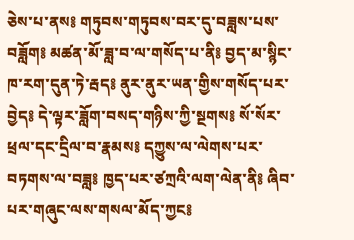ཅེས་པ་ནས༔ གཏུབས་གཏུབས་བར་དུ་བཟླས་པས་བཟློག༔ མཚན་མོ་ཟླ་བ་ལ་གསོད་པ་ནི༔ བྱད་མ་སྙིང་ཁ་རག་དུན་ཏེ་རྦད༔ ནུར་ནུར་ཡན་གྱིས་གསོད་པར་བྱེད༔ དེ་ལྟར་ཟློག་བསད་གཉིས་ཀྱི་སྔགས༔ སོ་སོར་ཕྲལ་དང་དྲིལ་བ་རྣམས༔ དཀྱུས་ལ་ལེགས་པར་བཏགས་ལ་བཟླ༔ ཁྱད་པར་ཙཀྲའི་ལག་ལེན་ནི༔ ཞིབ་པར་གཞུང་ལས་གསལ་མོད་ཀྱང༔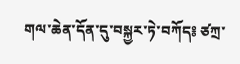གལ་ཆེན་དོན་དུ་བསྐྱར་ཏེ་བཀོད༔ ཙཀྲ་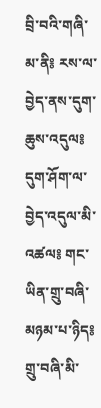བྲི་བའི་གཞི་མ་ནི༔ རས་ལ་བྱེད་ནས་དུག་ཆུས་འདུལ༔ དུག་ཤོག་ལ་བྱེད་འདུལ་མི་འཚལ༔ གང་ཡིན་གྲུ་བཞི་མཉམ་པ་ཉིད༔ གྲུ་བཞི་མི་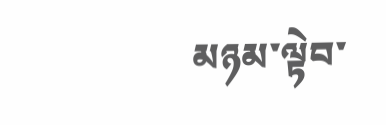མཉམ་ལྟེབ་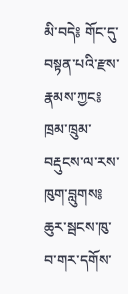མི་བདེ༔ གོང་དུ་བསྟན་པའི་རྫས་རྣམས་ཀྱང༔ ཁྲམ་ཁྲུམ་བརྡུངས་ལ་རས་ཁུག་བླུགས༔ ཆུར་སྦངས་ཁུ་བ་གར་དགོས་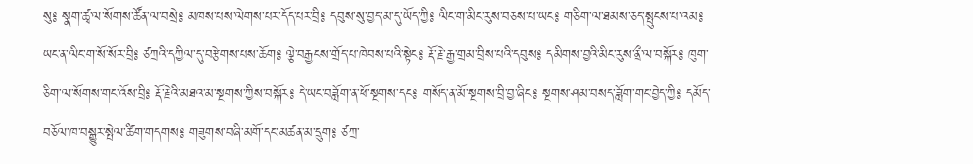སུ༔ སྣག་ཚྭ་ལ་སོགས་ཚོན་ལ་བསྲེ༔ མཁས་པས་ལེགས་པར་དོད་པར་བྲི༔ དབུས་སུ་བྱད་མ་དུ་ཡོད་ཀྱི༔ ལིང་ག་མིང་རུས་བཅས་པ་ཡང༔ གཅིག་ལ་ཐམས་ཅད་སྤུངས་པ་འམ༔ ཡང་ན་ལིང་ག་སོ་སོར་བྲི༔ ཙཀྲའི་དཀྱིལ་དུ་བརྩེགས་པས་ཆོག༔ ལྕེ་བརྒྱངས་གྲོད་པ་ཁེབས་པའི་སྟེང༔ རྡོ་རྗེ་རྒྱ་གྲམ་བྲིས་པའི་དབུས༔ དམིགས་བྱའི་མིང་རུས་ནྲྀ་ལ་བསྐོར༔ ཁུག་ཅིག་ལ་སོགས་གང་འོས་བྲི༔ རྡོ་རྗེའི་མཐའ་མ་སྔགས་ཀྱིས་བསྐོར༔ དེ་ཡང་བཟློག་ན་ཕོ་སྔགས་དང༔ གསོད་ན་མོ་སྔགས་བྲི་བྱ་ཞིང༔ སྔགས་ཤམ་བསད་ཟློག་གང་བྱེད་ཀྱི༔ དམོད་བཅོལ་ཁ་བསྒྱུར་སྤེལ་ཚིག་གདགས༔ གཟུགས་བཞི་མགོ་དང་མཚན་མ་དྲུག༔ ཙཀྲ་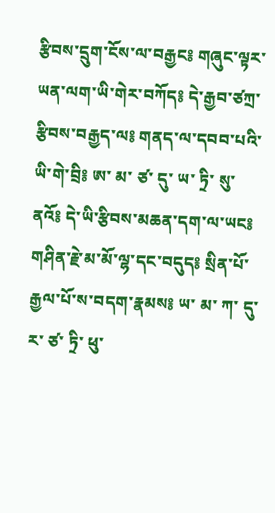རྩིབས་དྲུག་ངོས་ལ་བརྒྱང༔ གཞུང་ལྟར་ཡན་ལག་ཡི་གེར་བཀོད༔ དེ་རྒྱབ་ཙཀྲ་རྩིབས་བརྒྱད་ལ༔ གནད་ལ་དབབ་པའི་ཡི་གེ་བྲི༔ ཨ་ མ་ ཙ་ དུ་ ཡ་ ཏྲི་ སུ་ ནའོ༔ དེ་ཡི་རྩིབས་མཆན་དག་ལ་ཡང༔ གཤིན་རྗེ་མ་མོ་ལྷ་དང་བདུད༔ སྲིན་པོ་རྒྱལ་པོ་ས་བདག་རྣམས༔ ཡ་ མ་ ཀ་ དུ་ ར་ ཙ་ ཏྲི་ ཕུ་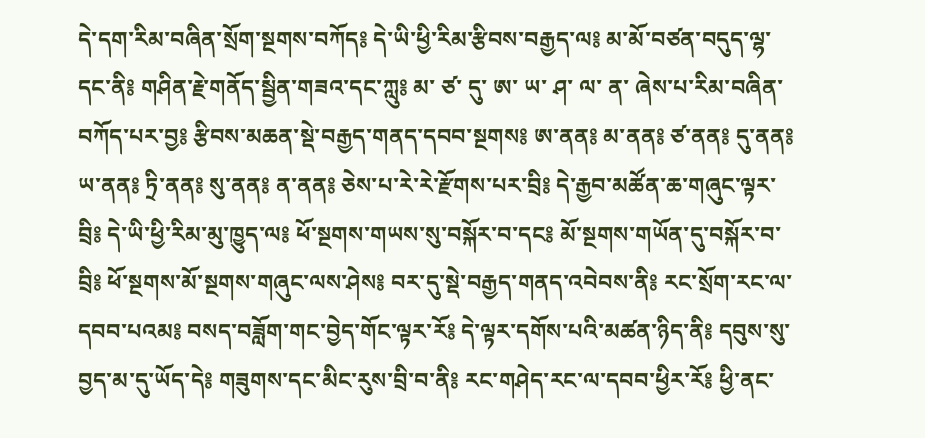དེ་དག་རིམ་བཞིན་སྲོག་སྔགས་བཀོད༔ དེ་ཡི་ཕྱི་རིམ་རྩིབས་བརྒྱད་ལ༔ མ་མོ་བཙན་བདུད་ལྷ་དང་ནི༔ གཤིན་རྗེ་གནོད་སྦྱིན་གཟའ་དང་ཀླུ༔ མ་ ཙ་ དུ་ ཨ་ ཡ་ ཤ་ ལ་ ན་ ཞེས་པ་རིམ་བཞིན་བཀོད་པར་བྱ༔ རྩིབས་མཆན་སྡེ་བརྒྱད་གནད་དབབ་སྔགས༔ ཨ་ནན༔ མ་ནན༔ ཙ་ནན༔ དུ་ནན༔ ཡ་ནན༔ ཏྲི་ནན༔ སུ་ནན༔ ན་ནན༔ ཅེས་པ་རེ་རེ་རྫོགས་པར་བྲི༔ དེ་རྒྱབ་མཚོན་ཆ་གཞུང་ལྟར་བྲི༔ དེ་ཡི་ཕྱི་རིམ་མུ་ཁྱུད་ལ༔ ཕོ་སྔགས་གཡས་སུ་བསྐོར་བ་དང༔ མོ་སྔགས་གཡོན་དུ་བསྐོར་བ་བྲི༔ ཕོ་སྔགས་མོ་སྔགས་གཞུང་ལས་ཤེས༔ བར་དུ་སྡེ་བརྒྱད་གནད་འབེབས་ནི༔ རང་སྲོག་རང་ལ་དབབ་པའམ༔ བསད་བཟློག་གང་བྱེད་གོང་ལྟར་རོ༔ དེ་ལྟར་དགོས་པའི་མཚན་ཉིད་ནི༔ དབུས་སུ་བྱད་མ་དུ་ཡོད་དེ༔ གཟུགས་དང་མིང་རུས་བྲི་བ་ནི༔ རང་གཤེད་རང་ལ་དབབ་ཕྱིར་རོ༔ ཕྱི་ནང་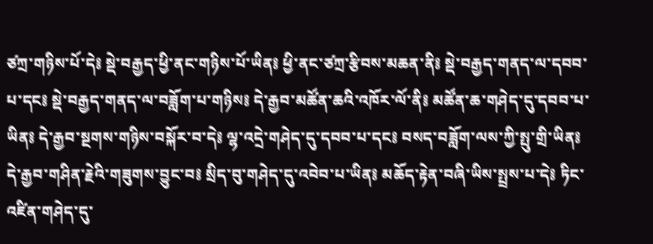ཙཀྲ་གཉིས་པོ་དེ༔ སྡེ་བརྒྱད་ཕྱི་ནང་གཉིས་པོ་ཡིན༔ ཕྱི་ནང་ཙཀྲ་རྩིབས་མཆན་ནི༔ སྡེ་བརྒྱད་གནད་ལ་དབབ་པ་དང༔ སྡེ་བརྒྱད་གནད་ལ་བཟློག་པ་གཉིས༔ དེ་རྒྱབ་མཚོན་ཆའི་འཁོར་ལོ་ནི༔ མཚོན་ཆ་གཤེད་དུ་དབབ་པ་ཡིན༔ དེ་རྒྱབ་སྔགས་གཉིས་བསྐོར་བ་དེ༔ ལྷ་འདྲེ་གཤེད་དུ་དབབ་པ་དང༔ བསད་བཟློག་ལས་ཀྱི་སྤུ་གྲི་ཡིན༔ དེ་རྒྱབ་གཤིན་རྗེའི་གཟུགས་བྱུང་བ༔ སྲིད་བུ་གཤེད་དུ་འབེབ་པ་ཡིན༔ མཆོད་རྟེན་བཞི་ཡིས་སྤྲས་པ་དེ༔ ཏིང་འཛིན་གཤེད་དུ་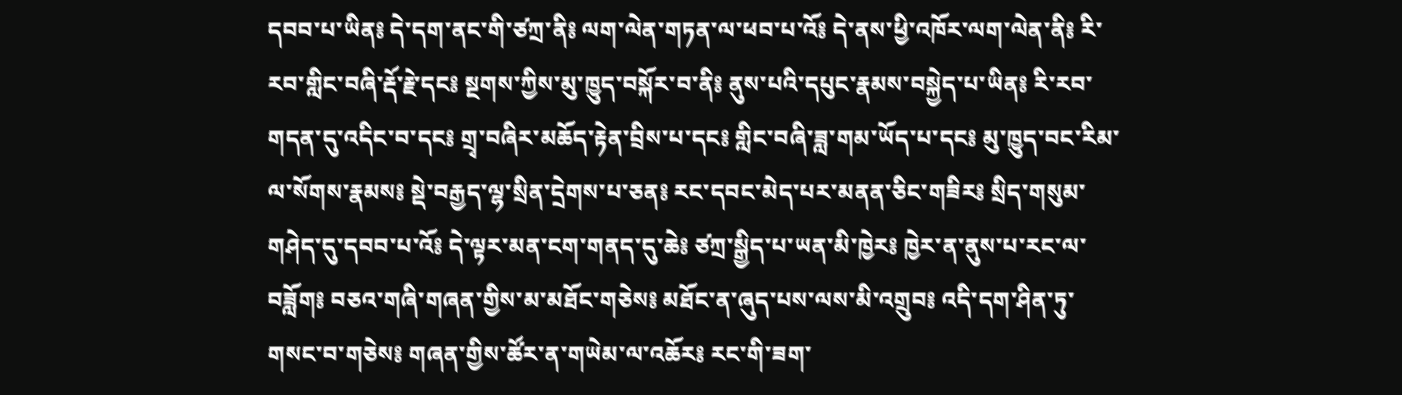དབབ་པ་ཡིན༔ དེ་དག་ནང་གི་ཙཀྲ་ནི༔ ལག་ལེན་གཏན་ལ་ཕབ་པ་འོ༔ དེ་ནས་ཕྱི་འཁོར་ལག་ལེན་ནི༔ རི་རབ་གླིང་བཞི་རྡོ་རྗེ་དང༔ སྔགས་ཀྱིས་མུ་ཁྱུད་བསྐོར་བ་ནི༔ ནུས་པའི་དཔུང་རྣམས་བསྐྱེད་པ་ཡིན༔ རི་རབ་གདན་དུ་འདིང་བ་དང༔ གྲྭ་བཞིར་མཆོད་རྟེན་བྲིས་པ་དང༔ གླིང་བཞི་ཟླ་གམ་ཡོད་པ་དང༔ མུ་ཁྱུད་བང་རིམ་ལ་སོགས་རྣམས༔ སྡེ་བརྒྱད་ལྷ་སྲིན་དྲེགས་པ་ཅན༔ རང་དབང་མེད་པར་མནན་ཅིང་གཟིར༔ སྲིད་གསུམ་གཤེད་དུ་དབབ་པ་འོ༔ དེ་ལྟར་མན་ངག་གནད་དུ་ཆེ༔ ཙཀྲ་སྒྱིད་པ་ཡན་མི་ཁྱེར༔ ཁྱེར་ན་ནུས་པ་རང་ལ་བཟློག༔ བཅའ་གཞི་གཞན་གྱིས་མ་མཐོང་གཅེས༔ མཐོང་ན་ཞུད་པས་ལས་མི་འགྲུབ༔ འདི་དག་ཤིན་ཏུ་གསང་བ་གཅེས༔ གཞན་གྱིས་ཚོར་ན་གཡེམ་ལ་འཆོར༔ རང་གི་ཟག་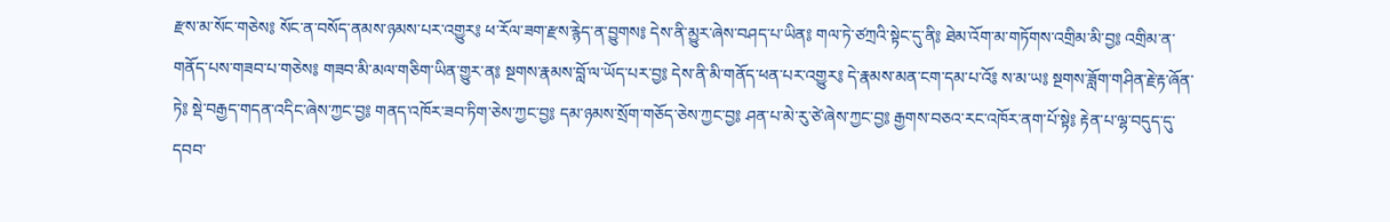རྫས་མ་སོང་གཅེས༔ སོང་ན་བསོད་ནམས་ཉམས་པར་འགྱུར༔ ཕ་རོལ་ཟག་རྫས་རྙེད་ན་བྱུགས༔ དེས་ནི་མྱུར་ཞེས་བཤད་པ་ཡིན༔ གལ་ཏེ་ཙཀྲའི་སྟེང་དུ་ནི༔ ཐེམ་འོག་མ་གཏོགས་འགྲིམ་མི་བྱ༔ འགྲིམ་ན་གནོད་པས་གཟབ་པ་གཅེས༔ གཟབ་མི་མལ་གཅིག་ཡིན་གྱུར་ན༔ སྔགས་རྣམས་བློ་ལ་ཡོད་པར་བྱ༔ དེས་ནི་མི་གནོད་ཕན་པར་འགྱུར༔ དེ་རྣམས་མན་ངག་དམ་པ་འོ༔ ས་མ་ཡ༔ སྔགས་ཟློག་གཤིན་རྗེ་རྟ་ཞོན་ཏེ༔ སྡེ་བརྒྱད་གདན་འདིང་ཞེས་ཀྱང་བྱ༔ གནད་འཁོར་ཟབ་ཏིག་ཅེས་ཀྱང་བྱ༔ དམ་ཉམས་སྲོག་གཅོད་ཅེས་ཀྱང་བྱ༔ ཤན་པ་མེ་རུ་ཙེ་ཞེས་ཀྱང་བྱ༔ རྒྱགས་བཅའ་རང་འཁོར་ནག་པོ་སྟེ༔ རྟེན་པ་ལྷ་བདུད་དུ་དབབ་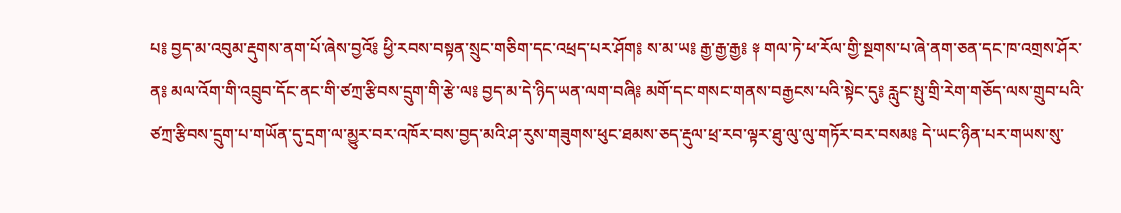པ༔ བྱད་མ་འབུམ་རྡུགས་ནག་པོ་ཞེས་བྱའོ༔ ཕྱི་རབས་བསྟན་སྲུང་གཅིག་དང་འཕྲད་པར་ཤོག༔ ས་མ་ཡ༔ རྒྱ་རྒྱ་རྒྱ༔ ༈ གལ་ཏེ་ཕ་རོལ་གྱི་སྔགས་པ་ཞེ་ནག་ཅན་དང་ཁ་འགྲས་ཤོར་ན༔ མལ་འོག་གི་འབྲུབ་དོང་ནང་གི་ཙཀྲ་རྩིབས་དྲུག་གི་རྩེ་ལ༔ བྱད་མ་དེ་ཉིད་ཡན་ལག་བཞི༔ མགོ་དང་གསང་གནས་བརྒྱངས་པའི་སྟེང་དུ༔ རླུང་སྤུ་གྲི་རེག་གཅོད་ལས་གྲུབ་པའི་ཙཀྲ་རྩིབས་དྲུག་པ་གཡོན་དུ་དྲག་ལ་མྱུར་བར་འཁོར་བས་བྱད་མའི་ཤ་རུས་གཟུགས་ཕུང་ཐམས་ཅད་རྡུལ་ཕྲ་རབ་ལྟར་ཐུ་ལུ་ལུ་གཏོར་བར་བསམ༔ དེ་ཡང་ཉིན་པར་གཡས་སུ་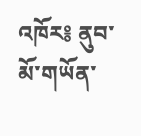འཁོར༔ ནུབ་མོ་གཡོན་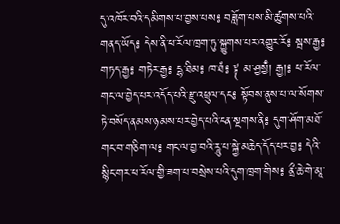དུ་འཁོར་བའི་དམིགས་པ་བྱས་པས༔ བཟློག་པས་མི་ཚུགས་པའི་གནད་ཡོད༔ དེས་ནི་ཕ་རོལ་ཁྲག་ཏུ་སྐྱུགས་པར་འགྱུར་རོ༔ སྦས་རྒྱ༔ གཏད་རྒྱ༔ གཏེར་རྒྱ༔ དྷ་ཐིམ༔ ཁ་ཐཾ༔ ༈ མ་ཤྱསྱྃ། རྒྱ།༔ ཕ་རོལ་གང་ལ་བྱེད་པར་འདོད་པའི་རྫུ་འཕྲུལ་དང༔ སྟོབས་ནུས་པ་ལ་སོགས་ཏེ་བསོད་ནམས་ཉམས་པར་བྱེད་པའི་ངན་སྔགས་ནི༔ དུག་ཤོག་མཐོ་གང་བ་གཅིག་ལ༔ གང་ལ་བྱ་བའི་རཱུ་པ་སྐྱེ་མཆེད་དོད་པར་བྱ༔ དེའི་སྙིང་གར་ཕ་རོལ་གྱི་ཟག་པ་བསྲེས་པའི་དུག་ཁྲག་གིས༔ ནྲྀ་ཆེ་གེ་མཱ་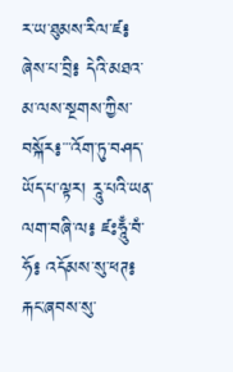ར་ཡ་ཐུམས་རིལ་ཛ༔ ཞེས་པ་བྲི༔ དེའི་མཐའ་མ་ལས་སྔགས་ཀྱིས་བསྐོར༔་་་འོག་ཏུ་བཤད་ཡོད་པ་ལྟར། རཱུ་པའི་ཡན་ལག་བཞི་ལ༔ ཛཿཧཱུྃ་བཾ་ཧོ༔ འདོམས་སུ་ཕཊ༔ རྐང་ཞབས་སུ་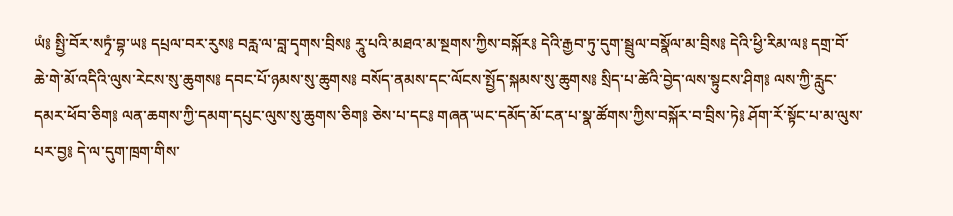ཡཾ༔ སྤྱི་བོར་སཏྭཾ་བྷ་ཡ༔ དཔྲལ་བར་རུས༔ བརླ་ལ་བླ་དྭགས་བྲིས༔ རཱུ་པའི་མཐའ་མ་སྔགས་ཀྱིས་བསྐོར༔ དེའི་རྒྱབ་ཏུ་དུག་སྦྲུལ་བསྣོལ་མ་བྲིས༔ དེའི་ཕྱི་རིམ་ལ༔ དགྲ་བོ་ཆེ་གེ་མོ་འདིའི་ལུས་རེངས་སུ་ཆུགས༔ དབང་པོ་ཉམས་སུ་ཆུགས༔ བསོད་ནམས་དང་ལོངས་སྤྱོད་སྐམས་སུ་ཆུགས༔ སྲིད་པ་ཚེའི་བྱེད་ལས་སྟུངས་ཤིག༔ ལས་ཀྱི་རླུང་དམར་ཕོབ་ཅིག༔ ལན་ཆགས་ཀྱི་དམག་དཔུང་ལུས་སུ་ཆུགས་ཅིག༔ ཅེས་པ་དང༔ གཞན་ཡང་དམོད་མོ་ངན་པ་སྣ་ཚོགས་ཀྱིས་བསྐོར་བ་བྲིས་ཏེ༔ ཤོག་རོ་སྟོང་པ་མ་ལུས་པར་བྱ༔ དེ་ལ་དུག་ཁྲག་གིས་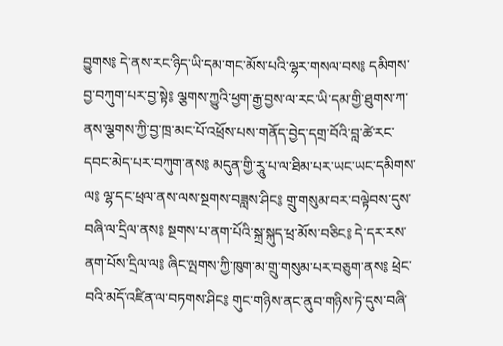བྱུགས༔ དེ་ནས་རང་ཉིད་ཡི་དམ་གང་མོས་པའི་ལྷར་གསལ་བས༔ དམིགས་བྱ་བཀུག་པར་བྱ་སྟེ༔ ལྕགས་ཀྱུའི་ཕྱག་རྒྱ་བྱས་ལ་རང་ཡི་དམ་གྱི་ཐུགས་ཀ་ནས་ལྕགས་ཀྱི་བྱ་ཁྲ་མང་པོ་འཕྲོས་པས་གནོད་བྱེད་དགྲ་བོའི་བླ་ཚེ་རང་དབང་མེད་པར་བཀུག་ནས༔ མདུན་གྱི་རཱུ་པ་ལ་ཐིམ་པར་ཡང་ཡང་དམིགས་ལ༔ ལྷ་དང་ཕྲལ་ནས་ལས་སྔགས་བཟླས་ཤིང༔ གྲུ་གསུམ་བར་བལྟེབས་དུས་བཞི་ལ་དྲིལ་ནས༔ སྔགས་པ་ནག་པོའི་སྐྲ་སྐུད་ཕྲ་མོས་བཅིང༔ དེ་དར་རས་ནག་པོས་དྲིལ་ལ༔ ཞིང་ལྤགས་ཀྱི་ཁུག་མ་གྲུ་གསུམ་པར་བཅུག་ནས༔ ཕྲེང་བའི་མདོ་འཛིན་ལ་བཏགས་ཤིང༔ གུང་གཉིས་ནང་ནུབ་གཉིས་ཏེ་དུས་བཞི་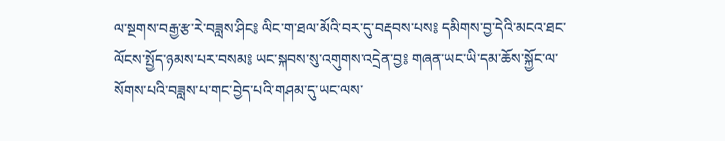ལ་སྔགས་བརྒྱ་རྩ་རེ་བཟླས་ཤིང༔ ལིང་ག་ཐལ་མོའི་བར་དུ་བརྡབས་པས༔ དམིགས་བྱ་དེའི་མངའ་ཐང་ལོངས་སྤྱོད་ཉམས་པར་བསམ༔ ཡང་སྐབས་སུ་འགུགས་འདྲེན་བྱ༔ གཞན་ཡང་ཡི་དམ་ཆོས་སྐྱོང་ལ་སོགས་པའི་བཟླས་པ་གང་བྱེད་པའི་གཤམ་དུ་ཡང་ལས་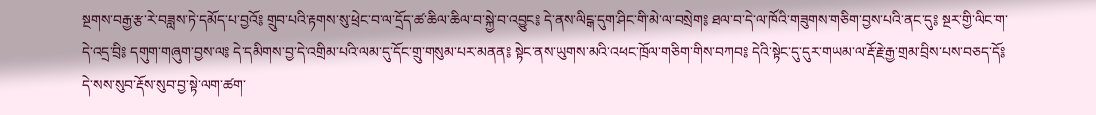སྔགས་བརྒྱ་རྩ་རེ་བཟླས་ཏེ་དམོད་པ་བྱའོ༔ གྲུབ་པའི་རྟགས་སུ་ཕྲེང་བ་ལ་དྲོད་ཚ་ཆིལ་ཆིལ་བ་སྐྱེ་བ་འབྱུང༔ དེ་ནས་ལིངྒ་དུག་ཤིང་གི་མེ་ལ་བསྲེག༔ ཐལ་བ་དེ་ལ་ཁོའི་གཟུགས་གཅིག་བྱས་པའི་ནང་དུ༔ སྔར་གྱི་ལིང་ག་དེ་འདྲ་བྲི༔ དགུག་གཞུག་བྱས་ལ༔ དེ་དམིགས་བྱ་དེ་འགྲིམ་པའི་ལམ་དུ་དོང་གྲུ་གསུམ་པར་མནན༔ སྟེང་ནས་ཡུགས་མའི་འཕང་ཁྲོལ་གཅིག་གིས་བཀབ༔ དེའི་སྟེང་དུ་དུར་གཡམ་ལ་རྡོ་རྗེ་རྒྱ་གྲམ་བྲིས་པས་བཅད་དོ༔ དེ་སས་སུབ་རྡོས་སུབ་བྱ་སྟེ་ལག་ཚག་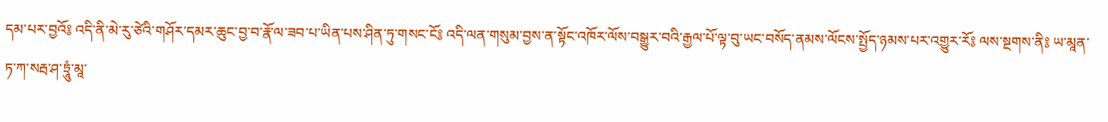དམ་པར་བྱའོ༔ འདི་ནི་མེ་རུ་ཙེའི་གཤོར་དམར་ཆུང་བྱ་བ་རྣོ་ལ་ཟབ་པ་ཡིན་པས་ཤིན་ཏུ་གསང་ངོ༔ འདི་ལན་གསུམ་བྱས་ན་སྟོང་འཁོར་ལོས་བསྒྱུར་བའི་རྒྱལ་པོ་ལྟ་བུ་ཡང་བསོད་ནམས་ལོངས་སྤྱོད་ཉམས་པར་འགྱུར་རོ༔ ལས་སྔགས་ནི༔ ཡ་མཱན་ཏ་ཀ་སརྦ་ཤ་ཏྲཱུཾ་མཱ་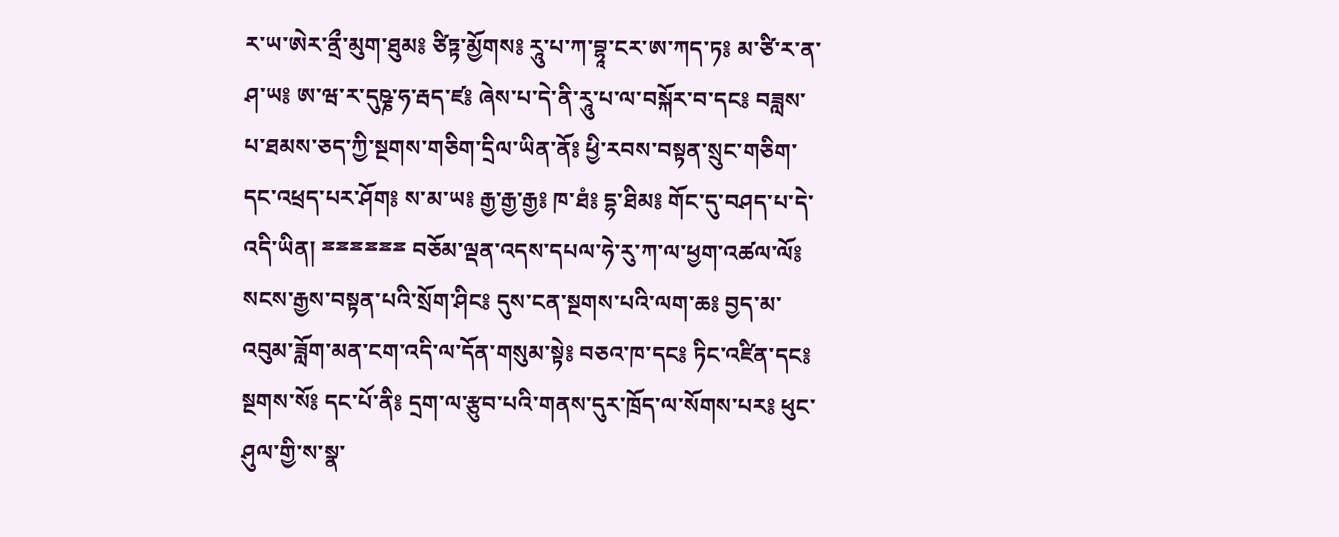ར་ཡ་ཨེར་ནྲྀ་མུག་ཐུམ༔ ཙིཏྟ་མྱོགས༔ རཱུ་པ་ཀ་བྷཱ་ངར་ཨ་ཀད་ཏ༔ མ་ཙི་ར་ན་ཤ་ཡ༔ ཨ་ཝ་ར་དུཥྞ་ཧ་རྦད་ཛ༔ ཞེས་པ་དེ་ནི་རཱུ་པ་ལ་བསྐོར་བ་དང༔ བཟླས་པ་ཐམས་ཅད་ཀྱི་སྔགས་གཅིག་དྲིལ་ཡིན་ནོ༔ ཕྱི་རབས་བསྟན་སྲུང་གཅིག་དང་འཕྲད་པར་ཤོག༔ ས་མ་ཡ༔ རྒྱ་རྒྱ་རྒྱ༔ ཁ་ཐཾ༔ དྷ་ཐིམ༔ གོང་དུ་བཤད་པ་དེ་འདི་ཡིན། ྈྈྈྈྈྈ བཅོམ་ལྡན་འདས་དཔལ་ཧེ་རུ་ཀ་ལ་ཕྱག་འཚལ་ལོ༔ སངས་རྒྱས་བསྟན་པའི་སྲོག་ཤིང༔ དུས་ངན་སྔགས་པའི་ལག་ཆ༔ བྱད་མ་འབུམ་ཟློག་མན་ངག་འདི་ལ་དོན་གསུམ་སྟེ༔ བཅའ་ཁ་དང༔ ཏིང་འཛིན་དང༔ སྔགས་སོ༔ དང་པོ་ནི༔ དྲག་ལ་རྩུབ་པའི་གནས་དུར་ཁྲོད་ལ་སོགས་པར༔ ཕུང་ཤུལ་གྱི་ས་སྣ་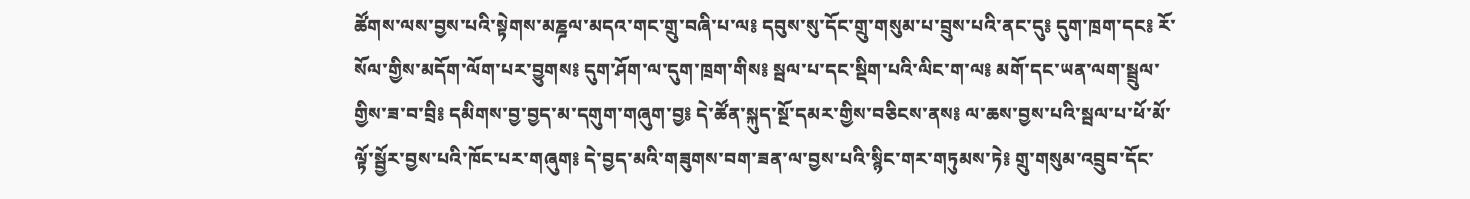ཚོགས་ལས་བྱས་པའི་སྟེགས་མཎྜལ་མདའ་གང་གྲུ་བཞི་པ་ལ༔ དབུས་སུ་དོང་གྲུ་གསུམ་པ་བྲུས་པའི་ནང་དུ༔ དུག་ཁྲག་དང༔ རོ་སོལ་གྱིས་མདོག་ལོག་པར་བྱུགས༔ དུག་ཤོག་ལ་དུག་ཁྲག་གིས༔ སྦལ་པ་དང་སྡིག་པའི་ལིང་ག་ལ༔ མགོ་དང་ཡན་ལག་སྦྲུལ་གྱིས་ཟ་བ་བྲི༔ དམིགས་བྱ་བྱད་མ་དགུག་གཞུག་བྱ༔ དེ་ཚོན་སྐུད་སྔོ་དམར་གྱིས་བཅིངས་ནས༔ ལ་ཆས་བྱས་པའི་སྦལ་པ་ཕོ་མོ་ལྟོ་སྦྱོར་བྱས་པའི་ཁོང་པར་གཞུག༔ དེ་བྱད་མའི་གཟུགས་བག་ཟན་ལ་བྱས་པའི་སྙིང་གར་གཏུམས་ཏེ༔ གྲུ་གསུམ་འབྲུབ་དོང་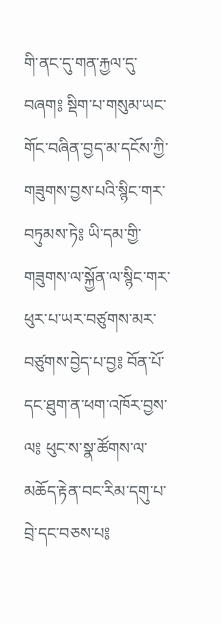གི་ནང་དུ་གན་རྐྱལ་དུ་བཞག༔ སྡིག་པ་གསུམ་ཡང་གོང་བཞིན་བྱད་མ་དངོས་ཀྱི་གཟུགས་བྱས་པའི་སྙིང་གར་བཏུམས་ཏེ༔ ཡི་དམ་གྱི་གཟུགས་ལ་སྐྱོན་ལ་སྙིང་གར་ཕུར་པ་ཡར་བཙུགས་མར་བཙུགས་བྱེད་པ་བྱ༔ བོན་པོ་དང་ཐུག་ན་ཕག་འཁོར་བྱས་ལ༔ ཕུང་ས་སྣ་ཚོགས་ལ་མཆོད་རྟེན་བང་རིམ་དགུ་པ་བྲེ་དང་བཅས་པ༔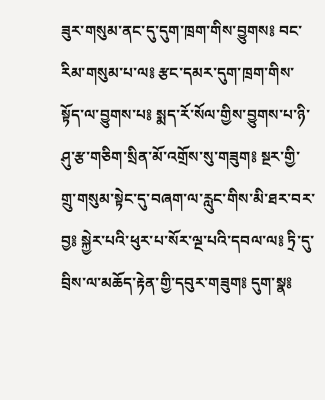ཟུར་གསུམ་ནང་དུ་དུག་ཁྲག་གིས་བྱུགས༔ བང་རིམ་གསུམ་པ་ལ༔ རྩང་དམར་དུག་ཁྲག་གིས་སྟོད་ལ་བྱུགས་པ༔ སྨད་རོ་སོལ་གྱིས་བྱུགས་པ་ཉི་ཤུ་རྩ་གཅིག་སྲིན་མོ་འགྲོས་སུ་གཟུག༔ སྔར་གྱི་གྲུ་གསུམ་སྟེང་དུ་བཞག་ལ་རླུང་གིས་མི་ཐར་བར་བྱ༔ སྐྱེར་པའི་ཕུར་པ་སོར་ལྔ་པའི་དབལ་ལ༔ ཏྲི་དུ་བྲིས་ལ་མཆོད་རྟེན་གྱི་དབུར་གཟུག༔ དུག་སྣ༔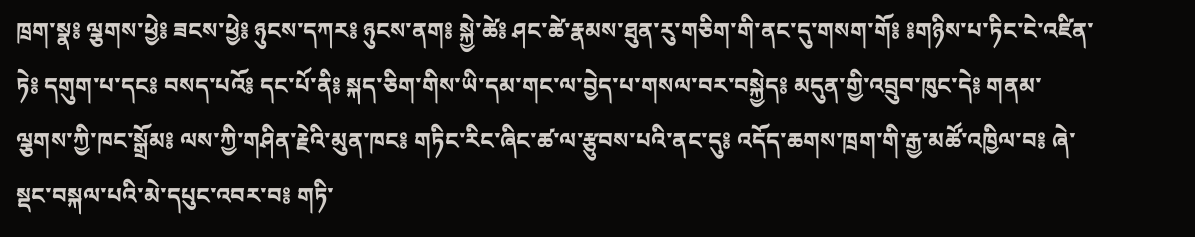ཁྲག་སྣ༔ ལྕགས་ཕྱེ༔ ཟངས་ཕྱེ༔ ཉུངས་དཀར༔ ཉུངས་ནག༔ སྐྱེ་ཚེ༔ ཤང་ཚེ་རྣམས་ཐུན་རུ་གཅིག་གི་ནང་དུ་གསག་གོ༔ ༔གཉིས་པ་ཏིང་ངེ་འཛིན་ཏེ༔ དགུག་པ་དང༔ བསད་པའོ༔ དང་པོ་ནི༔ སྐད་ཅིག་གིས་ཡི་དམ་གང་ལ་བྱེད་པ་གསལ་བར་བསྐྱེད༔ མདུན་གྱི་འབྲུབ་ཁུང་དེ༔ གནམ་ལྕགས་ཀྱི་ཁང་སྒྲོམ༔ ལས་ཀྱི་གཤིན་རྗེའི་མུན་ཁང༔ གཏིང་རིང་ཞིང་ཚ་ལ་རྩུབས་པའི་ནང་དུ༔ འདོད་ཆགས་ཁྲག་གི་རྒྱ་མཚོ་འཁྱིལ་བ༔ ཞེ་སྡང་བསྐལ་པའི་མེ་དཔུང་འབར་བ༔ གཏི་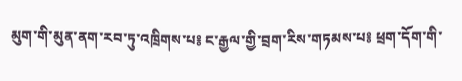མུག་གི་མུན་ནག་རབ་ཏུ་འཁྲིགས་པ༔ ང་རྒྱལ་གྱི་བྲག་རིས་གཏམས་པ༔ ཕྲག་དོག་གི་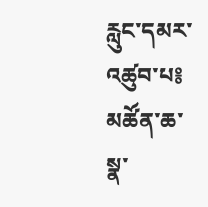རླུང་དམར་འཚུབ་པ༔ མཚོན་ཆ་སྣ་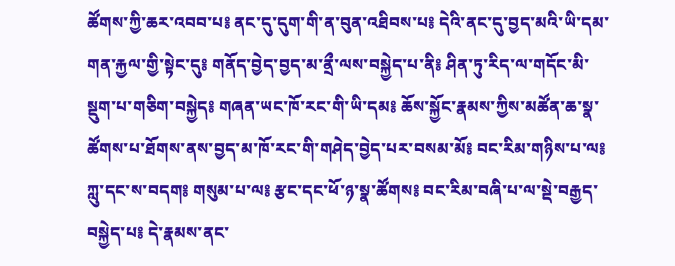ཚོགས་ཀྱི་ཆར་འབབ་པ༔ ནང་དུ་དུག་གི་ན་བུན་འཐིབས་པ༔ དེའི་ནང་དུ་བྱད་མའི་ཡི་དམ་གན་རྐྱལ་གྱི་སྟེང་དུ༔ གནོད་བྱེད་བྱད་མ་ནྲྀ་ལས་བསྐྱེད་པ་ནི༔ ཤིན་ཏུ་རིད་ལ་གདོང་མི་སྡུག་པ་གཅིག་བསྐྱེད༔ གཞན་ཡང་ཁོ་རང་གི་ཡི་དམ༔ ཆོས་སྐྱོང་རྣམས་ཀྱིས་མཚོན་ཆ་སྣ་ཚོགས་པ་ཐོགས་ནས་བྱད་མ་ཁོ་རང་གི་གཤེད་བྱེད་པར་བསམ་མོ༔ བང་རིམ་གཉིས་པ་ལ༔ ཀླུ་དང་ས་བདག༔ གསུམ་པ་ལ༔ རྩང་དང་ཕོ་ཉ་སྣ་ཚོགས༔ བང་རིམ་བཞི་པ་ལ་སྡེ་བརྒྱད་བསྐྱེད་པ༔ དེ་རྣམས་ནང་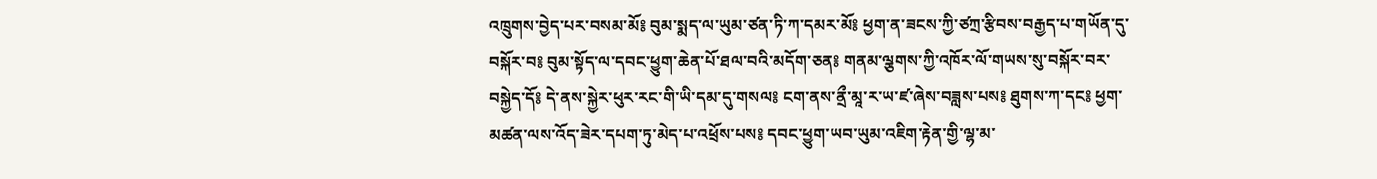འཁྲུགས་བྱེད་པར་བསམ་མོ༔ བུམ་སྨད་ལ་ཡུམ་ཙན་ཏི་ཀ་དམར་མོ༔ ཕྱག་ན་ཟངས་ཀྱི་ཙཀྲ་རྩིབས་བརྒྱད་པ་གཡོན་དུ་བསྐོར་བ༔ བུམ་སྟོད་ལ་དབང་ཕྱུག་ཆེན་པོ་ཐལ་བའི་མདོག་ཅན༔ གནམ་ལྕགས་ཀྱི་འཁོར་ལོ་གཡས་སུ་བསྐོར་བར་བསྐྱེད་དོ༔ དེ་ནས་སྐྱེར་ཕུར་རང་གི་ཡི་དམ་དུ་གསལ༔ ངག་ནས་ནྲྀ་མཱ་ར་ཡ་ཛ་ཞེས་བཟླས་པས༔ ཐུགས་ཀ་དང༔ ཕྱག་མཚན་ལས་འོད་ཟེར་དཔག་ཏུ་མེད་པ་འཕྲོས་པས༔ དབང་ཕྱུག་ཡབ་ཡུམ་འཇིག་རྟེན་གྱི་ལྷ་མ་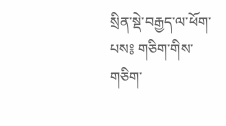སྲིན་སྡེ་བརྒྱད་ལ་ཕོག་པས༔ གཅིག་གིས་གཅིག་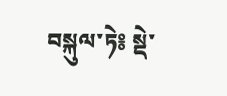བསྐུལ་ཏེ༔ སྡེ་